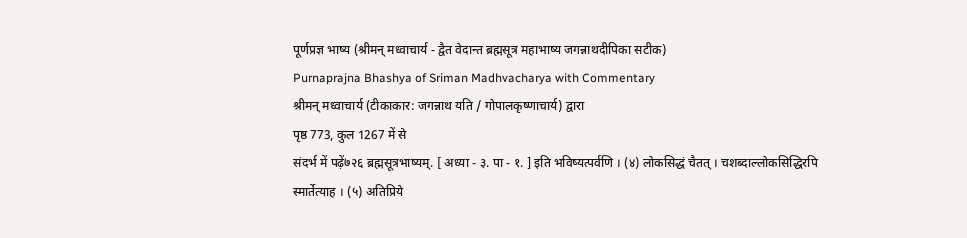पूर्णप्रज्ञ भाष्य (श्रीमन् मध्वाचार्य - द्वैत वेदान्त ब्रह्मसूत्र महाभाष्य जगन्नाथदीपिका सटीक)
Purnaprajna Bhashya of Sriman Madhvacharya with Commentary
श्रीमन् मध्वाचार्य (टीकाकार: जगन्नाथ यति / गोपालकृष्णाचार्य) द्वारा
पृष्ठ 773, कुल 1267 में से
संदर्भ में पढ़ें७२६ ब्रह्मसूत्रभाष्यम्. [ अध्या - ३. पा - १. ] इति भविष्यत्पर्वणि । (४) लोकसिद्धं चैतत् । चशब्दाल्लोकसिद्धिरपि स्मार्तेत्याह । (५) अतिप्रिये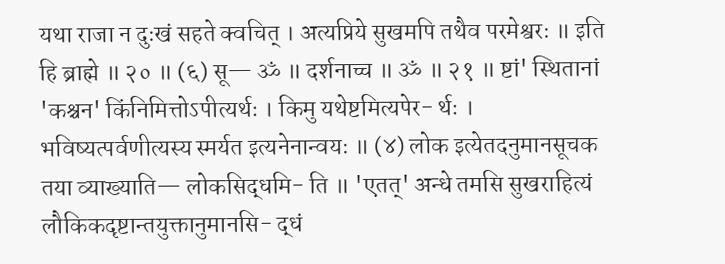यथा राजा न दुःखं सहते क्वचित् । अत्यप्रिये सुखमपि तथैव परमेश्वरः ॥ इति हि ब्राह्मे ॥ २० ॥ (६) सू— ॐ ॥ दर्शनाच्च ॥ ॐ ॥ २१ ॥ ष्टां' स्थितानां 'कश्चन' किंनिमित्तोऽपीत्यर्थः । किमु यथेष्टमित्यपेर- र्थः । भविष्यत्पर्वणीत्यस्य स्मर्यत इत्यनेनान्वयः ॥ (४) लोक इत्येतदनुमानसूचक तया व्याख्याति— लोकसिद्धमि- ति ॥ 'एतत्' अन्धे तमसि सुखराहित्यं लौकिकदृष्टान्तयुक्तानुमानसि- द्धं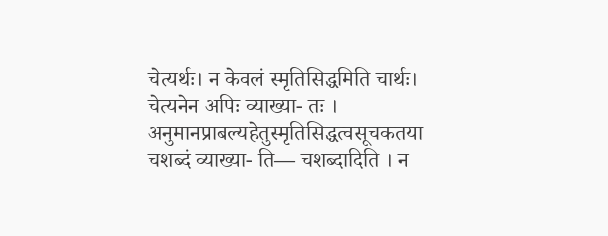चेत्यर्थः। न केवलं स्मृतिसिद्धमिति चार्थः। चेत्यनेन अपिः व्याख्या- तः । अनुमानप्राबल्यहेतुस्मृतिसिद्धत्वसूचकतया चशब्दं व्याख्या- ति— चशब्दादिति । न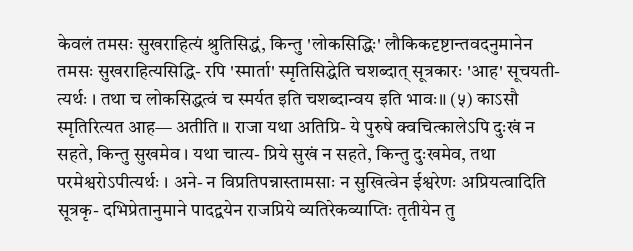केवलं तमसः सुखराहित्यं श्रुतिसिद्धं, किन्तु 'लोकसिद्धिः' लौकिकदृष्टान्तवदनुमानेन तमसः सुखराहित्यसिद्धि- रपि 'स्मार्ता' स्मृतिसिद्धेति चशब्दात् सूत्रकारः 'आह' सूचयती- त्यर्थः । तथा च लोकसिद्धत्वं च स्मर्यत इति चशब्दान्वय इति भावः॥ (५) काऽसौ स्मृतिरित्यत आह— अतीति ॥ राजा यथा अतिप्रि- ये पुरुषे क्वचित्कालेऽपि दुःखं न सहते, किन्तु सुखमेव । यथा चात्य- प्रिये सुखं न सहते, किन्तु दुःखमेव, तथा परमेश्वरोऽपीत्यर्थः । अने- न विप्रतिपन्नास्तामसाः न सुखित्वेन ईश्वरेणः अप्रियत्वादिति सूत्रकृ- दभिप्रेतानुमाने पादद्वयेन राजप्रिये व्यतिरेकव्याप्तिः तृतीयेन तु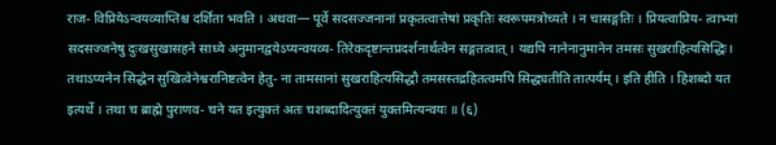राज- विप्रियेऽन्वयव्याप्तिश्च दर्शिता भवति । अथवा— पूर्वे सदसज्जनानां प्रकृतत्वात्तेषां प्रकृतिः स्वरूपमत्रोच्यते । न चासङ्गतिः । प्रियत्वाप्रिय- त्वाभ्यां सदसज्जनेषु दुःखसुखासहने साध्ये अनुमानद्वयेऽप्यन्वयव्य- तिरेकदृष्टान्तप्रदर्शनार्थत्वेन सङ्गतत्वात् । यद्यपि नानेनानुमानेन तमसः सुखराहित्यसिद्धिः। तथाऽप्यनेन सिद्धेन सुखित्वेनेश्वरानिष्टत्वेन हेतु- ना तामसानां सुखराहित्यसिद्धौ तमसस्तद्रहितत्वमपि सिद्ध्यतीति तात्पर्यम् । इति हीति । हिशब्दो यत इत्यर्थे । तथा च ब्राह्मे पुराणव- चने यत इत्युक्तं अतः चशब्दादित्युक्तं युक्तमित्यन्वयः ॥ (६)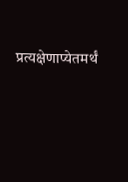प्रत्यक्षेणाप्येतमर्थं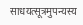साधयत्सूत्रमुपन्यस्य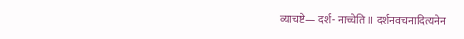व्याचष्टे— दर्श- नाच्चेति ॥ दर्शनवचनादित्यनेन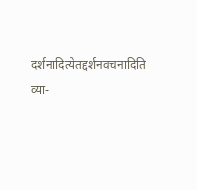दर्शनादित्येतद्दर्शनवचनादिति व्या-